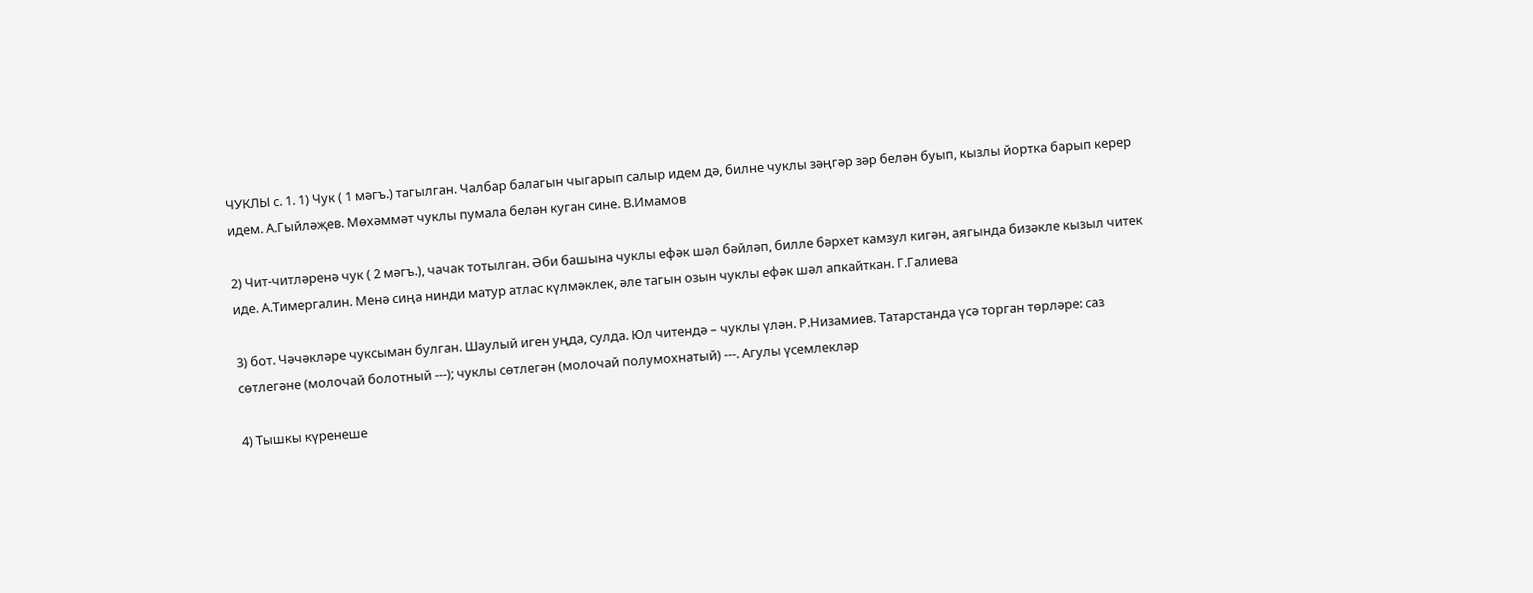ЧУКЛЫ с. 1. 1) Чук ( 1 мәгъ.) тагылган. Чалбар балагын чыгарып салыр идем дә, билне чуклы зәңгәр зәр белән буып, кызлы йортка барып керер идем. А.Гыйләҗев. Мөхәммәт чуклы пумала белән куган сине. В.Имамов

2) Чит-читләренә чук ( 2 мәгъ.), чачак тотылган. Әби башына чуклы ефәк шәл бәйләп, билле бәрхет камзул кигән, аягында бизәкле кызыл читек иде. А.Тимергалин. Менә сиңа нинди матур атлас күлмәклек, әле тагын озын чуклы ефәк шәл апкайткан. Г.Галиева

3) бот. Чәчәкләре чуксыман булган. Шаулый иген уңда, сулда. Юл читендә – чуклы үлән. Р.Низамиев. Татарстанда үсә торган төрләре: саз сөтлегәне (молочай болотный ---); чуклы сөтлегән (молочай полумохнатый) ---. Агулы үсемлекләр

4) Тышкы күренеше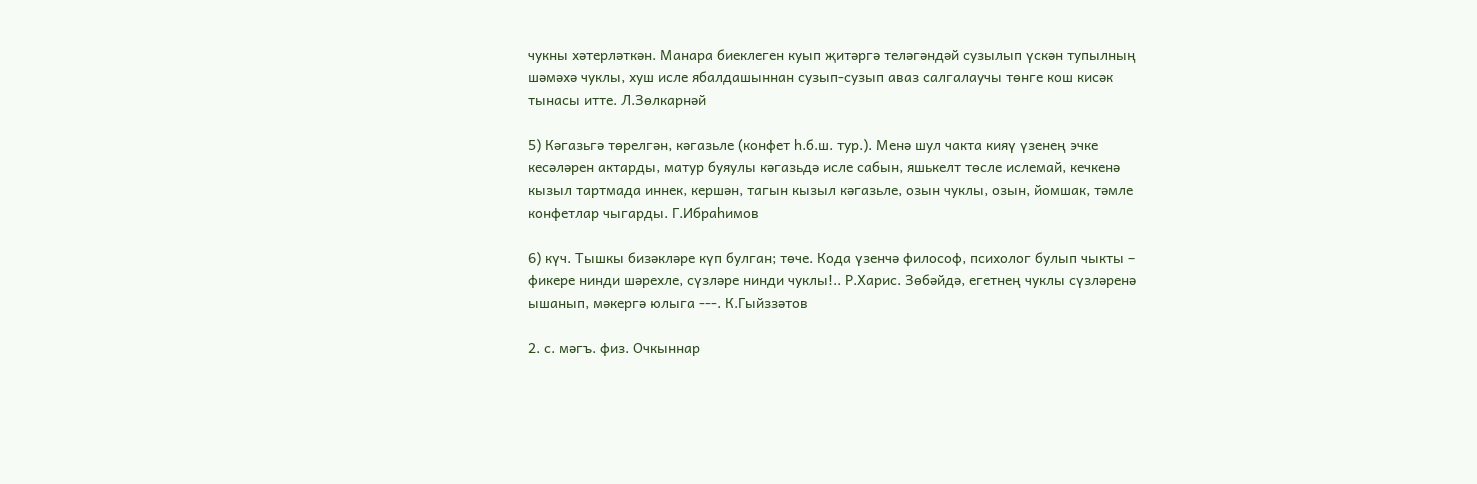чукны хәтерләткән. Манара биеклеген куып җитәргә теләгәндәй сузылып үскән тупылның шәмәхә чуклы, хуш исле ябалдашыннан сузып-сузып аваз салгалаучы төнге кош кисәк тынасы итте. Л.Зөлкарнәй

5) Кәгазьгә төрелгән, кәгазьле (конфет һ.б.ш. тур.). Менә шул чакта кияү үзенең эчке кесәләрен актарды, матур буяулы кәгазьдә исле сабын, яшькелт төсле ислемай, кечкенә кызыл тартмада иннек, кершән, тагын кызыл кәгазьле, озын чуклы, озын, йомшак, тәмле конфетлар чыгарды. Г.Ибраһимов

6) күч. Тышкы бизәкләре күп булган; төче. Кода үзенчә философ, психолог булып чыкты – фикере нинди шәрехле, сүзләре нинди чуклы!.. Р.Харис. Зөбәйдә, егетнең чуклы сүзләренә ышанып, мәкергә юлыга ---. К.Гыйззәтов

2. с. мәгъ. физ. Очкыннар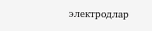электродлар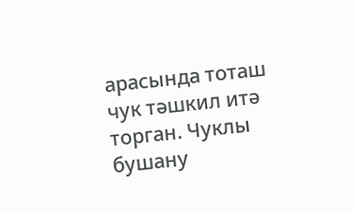арасында тоташ чук тәшкил итә торган. Чуклы бушану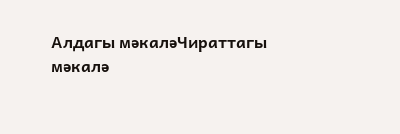Алдагы мәкаләЧираттагы мәкалә